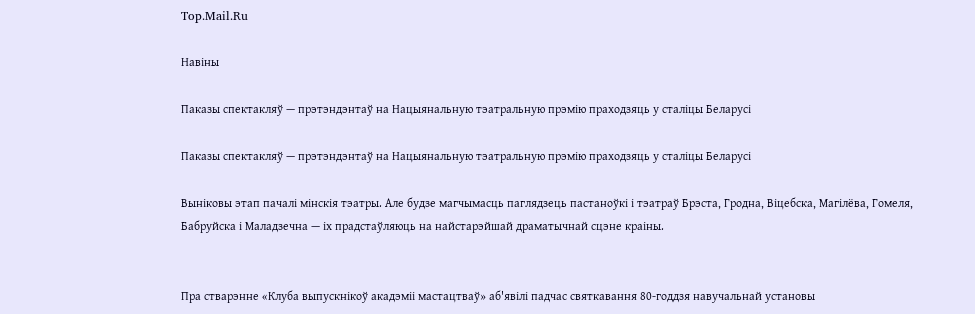Top.Mail.Ru

Навiны

Паказы спектакляў — прэтэндэнтаў на Нацыянальную тэатральную прэмію праходзяць у сталіцы Беларусі

Паказы спектакляў — прэтэндэнтаў на Нацыянальную тэатральную прэмію праходзяць у сталіцы Беларусі

Выніковы этап пачалі мінскія тэатры. Але будзе магчымасць паглядзець пастаноўкі і тэатраў Брэста, Гродна, Віцебска, Магілёва, Гомеля, Бабруйска і Маладзечна — іх прадстаўляюць на найстарэйшай драматычнай сцэне краіны.


Пра стварэнне «Клуба выпускнікоў акадэміі мастацтваў» аб'явілі падчас святкавання 80-годдзя навучальнай установы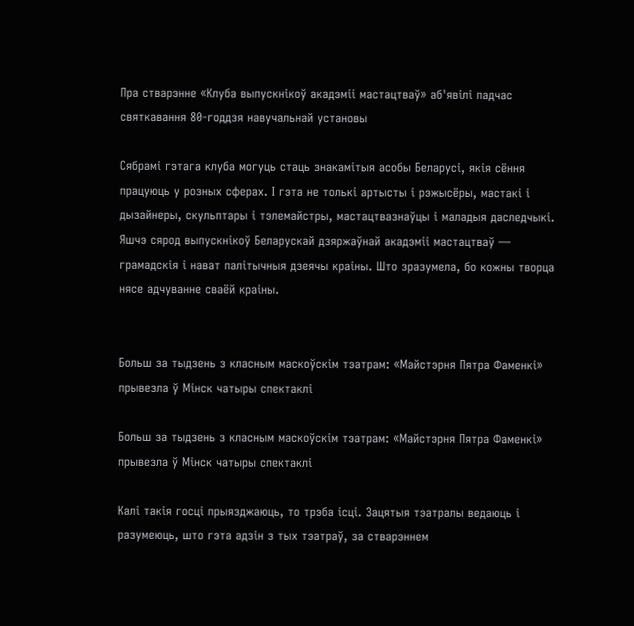Пра стварэнне «Клуба выпускнікоў акадэміі мастацтваў» аб'явілі падчас святкавання 80-годдзя навучальнай установы

Сябрамі гэтага клуба могуць стаць знакамітыя асобы Беларусі, якія сёння працуюць у розных сферах. І гэта не толькі артысты і рэжысёры, мастакі і дызайнеры, скульптары і тэлемайстры, мастацтвазнаўцы і маладыя даследчыкі. Яшчэ сярод выпускнікоў Беларускай дзяржаўнай акадэміі мастацтваў — грамадскія і нават палітычныя дзеячы краіны. Што зразумела, бо кожны творца нясе адчуванне сваёй краіны.


Больш за тыдзень з класным маскоўскім тэатрам: «Майстэрня Пятра Фаменкі» прывезла ў Мінск чатыры спектаклі

Больш за тыдзень з класным маскоўскім тэатрам: «Майстэрня Пятра Фаменкі» прывезла ў Мінск чатыры спектаклі

Калі такія госці прыязджаюць, то трэба ісці. Зацятыя тэатралы ведаюць і разумеюць, што гэта адзін з тых тэатраў, за стварэннем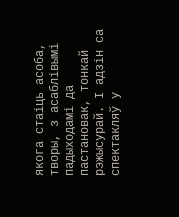якога стаіць асоба, творы, з асаблівымі падыходамі да пастановак, тонкай рэжысурай. І адзін са спектакляў у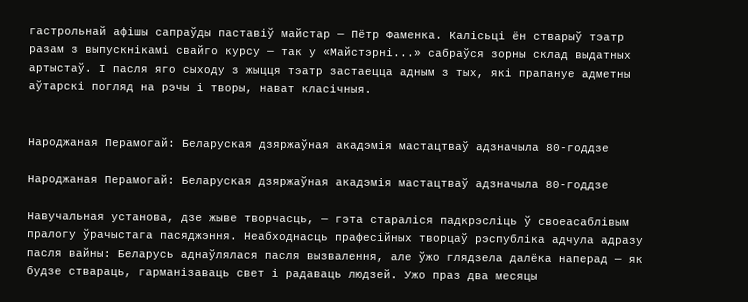гастрольнай афішы сапраўды паставіў майстар — Пётр Фаменка. Калісьці ён стварыў тэатр разам з выпускнікамі свайго курсу — так у «Майстэрні...» сабраўся зорны склад выдатных артыстаў. І пасля яго сыходу з жыцця тэатр застаецца адным з тых, які прапануе адметны аўтарскі погляд на рэчы і творы, нават класічныя.


Народжаная Перамогай: Беларуская дзяржаўная акадэмія мастацтваў адзначыла 80-годдзе

Народжаная Перамогай: Беларуская дзяржаўная акадэмія мастацтваў адзначыла 80-годдзе

Навучальная установа, дзе жыве творчасць, — гэта стараліся падкрэсліць ў своеасаблівым пралогу ўрачыстага пасяджэння. Неабходнасць прафесійных творцаў рэспубліка адчула адразу пасля вайны: Беларусь аднаўлялася пасля вызвалення, але ўжо глядзела далёка наперад — як будзе ствараць, гарманізаваць свет і радаваць людзей. Ужо праз два месяцы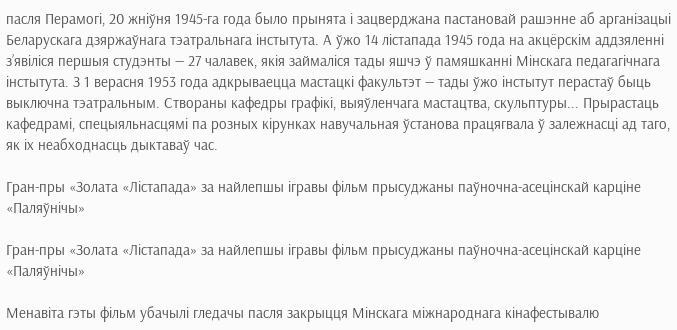пасля Перамогі, 20 жніўня 1945-га года было прынята і зацверджана пастановай рашэнне аб арганізацыі Беларускага дзяржаўнага тэатральнага інстытута. А ўжо 14 лістапада 1945 года на акцёрскім аддзяленні з’явіліся першыя студэнты — 27 чалавек, якія займаліся тады яшчэ ў памяшканні Мінскага педагагічнага інстытута. З 1 верасня 1953 года адкрываецца мастацкі факультэт — тады ўжо інстытут перастаў быць выключна тэатральным. Створаны кафедры графікі, выяўленчага мастацтва, скульптуры... Прырастаць кафедрамі, спецыяльнасцямі па розных кірунках навучальная ўстанова працягвала ў залежнасці ад таго, як іх неабходнасць дыктаваў час.

Гран-пры «Золата «Лістапада» за найлепшы ігравы фільм прысуджаны паўночна-асецінскай карціне «Паляўнічы»

Гран-пры «Золата «Лістапада» за найлепшы ігравы фільм прысуджаны паўночна-асецінскай карціне «Паляўнічы»

Менавіта гэты фільм убачылі гледачы пасля закрыцця Мінскага міжнароднага кінафестывалю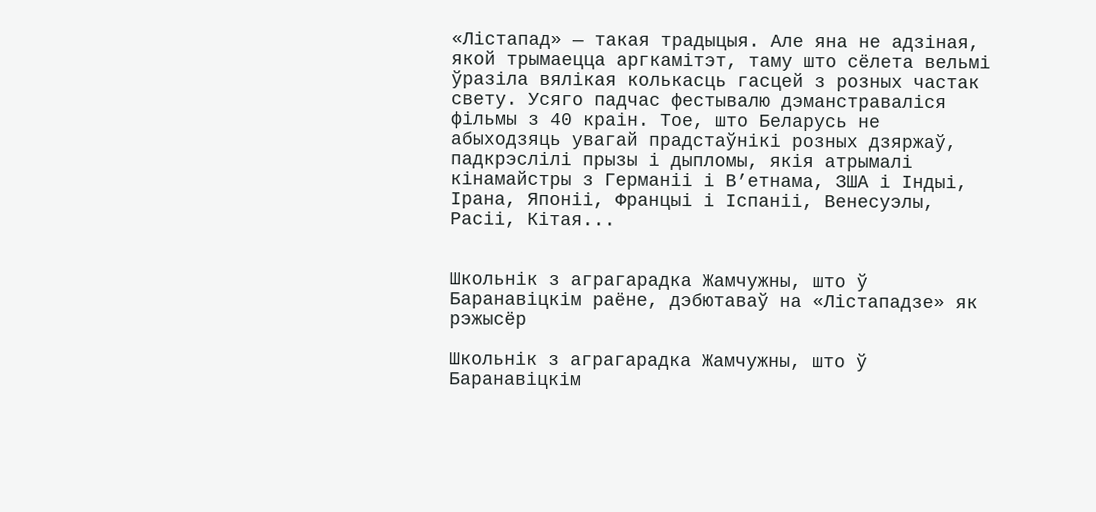«Лістапад» — такая традыцыя. Але яна не адзіная, якой трымаецца аргкамітэт, таму што сёлета вельмі ўразіла вялікая колькасць гасцей з розных частак свету. Усяго падчас фестывалю дэманстраваліся фільмы з 40 краін. Тое, што Беларусь не абыходзяць увагай прадстаўнікі розных дзяржаў, падкрэслілі прызы і дыпломы, якія атрымалі кінамайстры з Германіі і В’етнама, ЗША і Індыі, Ірана, Японіі, Францыі і Іспаніі, Венесуэлы, Расіі, Кітая...


Школьнік з аграгарадка Жамчужны, што ў Баранавіцкім раёне, дэбютаваў на «Лістападзе» як рэжысёр

Школьнік з аграгарадка Жамчужны, што ў Баранавіцкім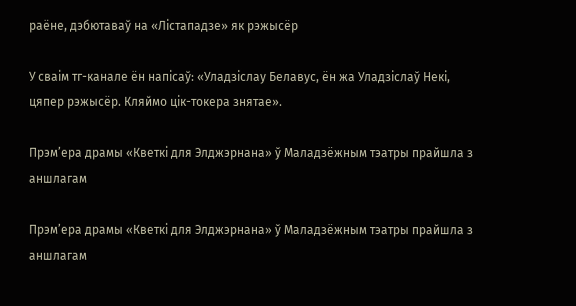раёне, дэбютаваў на «Лістападзе» як рэжысёр

У сваім тг-канале ён напісаў: «Уладзіслау Белавус, ён жа Уладзіслаў Некі, цяпер рэжысёр. Кляймо цік-токера знятае».

Прэм’ера драмы «Кветкі для Элджэрнана» ў Маладзёжным тэатры прайшла з аншлагам

Прэм’ера драмы «Кветкі для Элджэрнана» ў Маладзёжным тэатры прайшла з аншлагам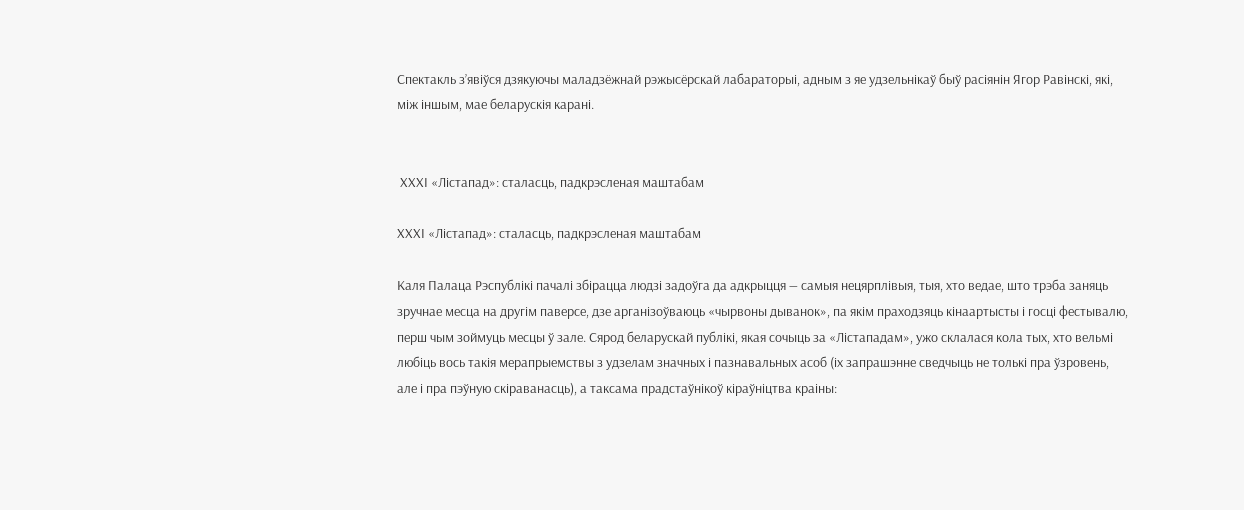Спектакль з’явіўся дзякуючы маладзёжнай рэжысёрскай лабараторыі, адным з яе удзельнікаў быў расіянiн Ягор Равінскі, які, між іншым, мае беларускія карані.


 ХХХІ «Лістапад»: сталасць, падкрэсленая маштабам

ХХХІ «Лістапад»: сталасць, падкрэсленая маштабам

Каля Палаца Рэспублікі пачалі збірацца людзі задоўга да адкрыцця — самыя нецярплівыя, тыя, хто ведае, што трэба заняць зручнае месца на другім паверсе, дзе арганізоўваюць «чырвоны дыванок», па якім праходзяць кінаартысты і госці фестывалю, перш чым зоймуць месцы ў зале. Сярод беларускай публікі, якая сочыць за «Лістападам», ужо склалася кола тых, хто вельмі любіць вось такія мерапрыемствы з удзелам значных і пазнавальных асоб (іх запрашэнне сведчыць не толькі пра ўзровень, але і пра пэўную скіраванасць), а таксама прадстаўнікоў кіраўніцтва краіны: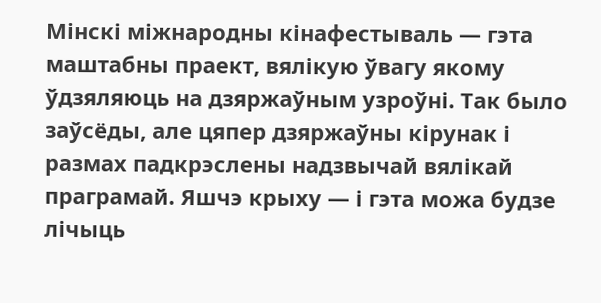Мінскі міжнародны кінафестываль — гэта маштабны праект, вялікую ўвагу якому ўдзяляюць на дзяржаўным узроўні. Так было заўсёды, але цяпер дзяржаўны кірунак і размах падкрэслены надзвычай вялікай праграмай. Яшчэ крыху — і гэта можа будзе лічыць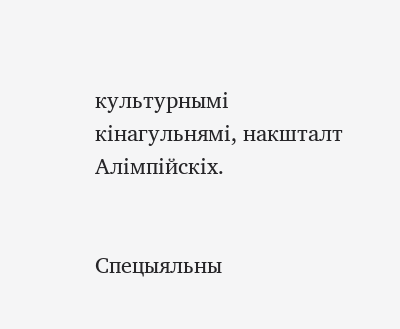культурнымі кінагульнямі, накшталт Алімпійскіх.


Спецыяльны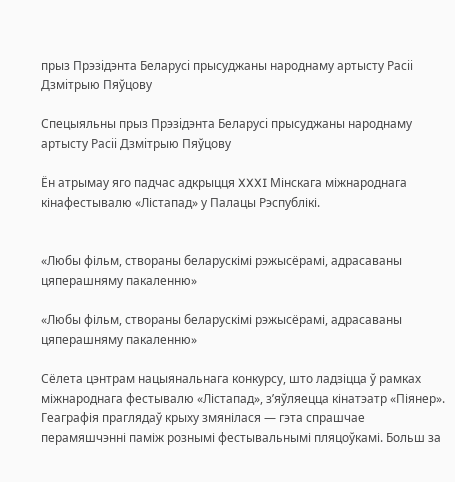прыз Прэзiдэнта Беларусi прысуджаны народнаму артысту Расii Дзмiтрыю Пяўцову

Спецыяльны прыз Прэзiдэнта Беларусi прысуджаны народнаму артысту Расii Дзмiтрыю Пяўцову

Ён атрымау яго падчас адкрыцця XXXI Мінскага міжнароднага кінафестывалю «Лістапад» у Палацы Рэспублікі.


«Любы фільм, створаны беларускімі рэжысёрамі, адрасаваны цяперашняму пакаленню»

«Любы фільм, створаны беларускімі рэжысёрамі, адрасаваны цяперашняму пакаленню»

Сёлета цэнтрам нацыянальнага конкурсу, што ладзіцца ў рамках міжнароднага фестывалю «Лістапад», з’яўляецца кінатэатр «Піянер». Геаграфія праглядаў крыху змянілася — гэта спрашчае перамяшчэнні паміж рознымі фестывальнымі пляцоўкамі. Больш за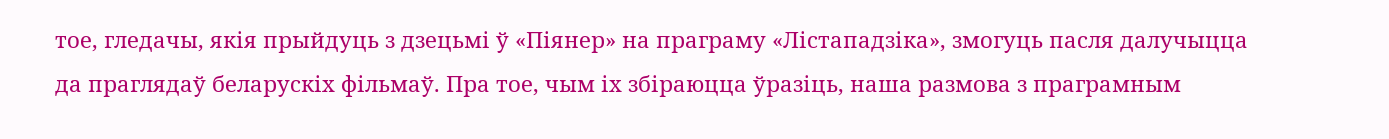тое, гледачы, якія прыйдуць з дзецьмі ў «Піянер» на праграму «Лістападзіка», змогуць пасля далучыцца да праглядаў беларускіх фільмаў. Пра тое, чым іх збіраюцца ўразіць, наша размова з праграмным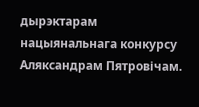дырэктарам нацыянальнага конкурсу Аляксандрам Пятровічам.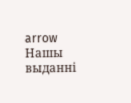arrow
Нашы выданні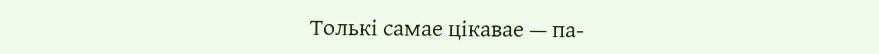Толькі самае цікавае — па-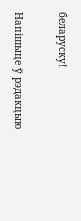беларуску!

Напішыце ў рэдакцыю